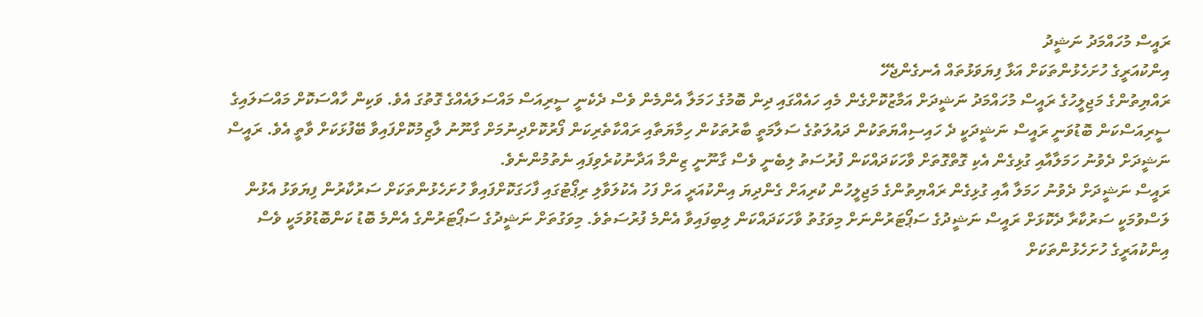ރައީސް މުހައްމަދު ނަޝީދު
އިންކުއަރީގެ ހުށަހެޅުންތަކަށް އަޅާ ފިޔަވަޅުތައް އެނގެންޖެހޭ
ރައްޔިތުންގެ މަޖިލީހުގެ ރައީސް މުހައްމަދު ނަޝީދަށް އަމާޒުކޮށްގެން މެއި ހައެއްގައި ދިން ބޮމުގެ ހަމަލާ އެންމެން ވެސް ދެކެނީ ސީރިއަސް މައްސަލައެއްގެ ގޮތުގަ އެވެ. ވަކިން ހާއްސަކޮށް މައްސަލައިގެ ސީރިއަސްކަން ބޮޑުވަނީ ރައީސް ނަޝީދަކީ ދެ ހައިސިއްޔަތަކުން ދައުލަތުގެ ސަލާމަތީ ބާރުތަކުން ހިމާޔަތާއި ރައްކާތެރިކަން ފޯރުކޮށްދިނުމަށް ގާނޫނު ލާޒިމުކޮށްފައިވާ ބޭފުޅަކަށް ވާތީ އެވެ. ރައީސް ނަޝީދަށް ދެވުނު ހަމަލާއާއި ގުޅިގެން އެކި ގޮތްގޮތަށް ވާހަކަދައްކަން ފުރުސަތު ލިބެނީ ވެސް ގާނޫނީ ޒިންމާ އަދާނުކުރެވިފައި ނެތުމުންނެވެ.
ރައީސް ނަޝީދަށް ދެވުނު ހަމަލާ އާއި ގުޅިގެން ރައްޔިތުންގެ މަޖިލީހުން ކުރިއަށް ގެންދިޔަ އިންކުއަރީ އަށް ފަހު އެކުލަވާލި ރިޕޯޓުގައި ފާހަގަކޮށްފައިވާ ހުށަހެޅުންތަކަށް ސަރުކާރުން ފިޔަވަޅު އެޅުން ލަސްވުމަކީ ސަރުކާރާ ދެކޮޅަށް ރައީސް ނަޝީދުގެ ސަޕޯޓަރުންނަށް މިވަގުތު ވާހަކަދައްކަން ލިބިފައިވާ އެންމެ ފުރުސަތެވެ. މިވަގުތަށް ނަޝީދުގެ ސަޕޯޓަރުންގެ އެންމެ ބޮޑު ކަންބޮޑުވުމަކީ ވެސް އިންކުއަރީގެ ހުށަހެޅުންތަކަށް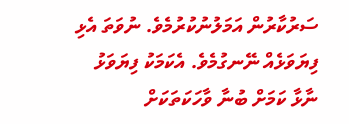ސަރުކާރުން އަމަލުނުކުރުމެވެ. ނުވަތަ އެޅި ފިޔަވަޅެއް ނޭނގުމެވެ. އެކަމަކު ފިޔަވަޅު ނާޅާ ކަމަށް ބުނާ ވާހަކަތަކަށް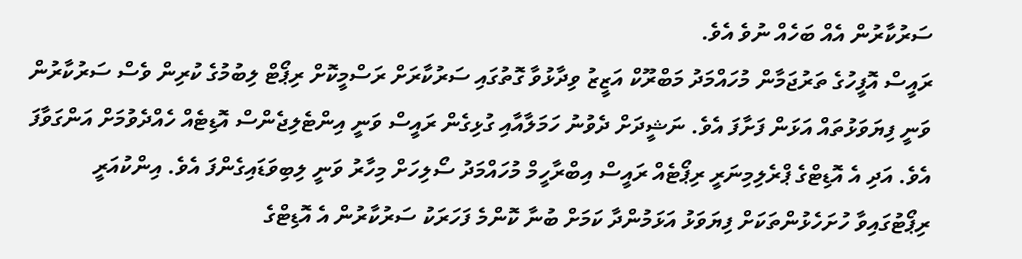ސަރުކާރުން އެއް ބަހެއް ނުވެ އެވެ.
ރައީސް އޮފީހުގެ ތަރުޖަމާން މުހައްމަދު މަބްރޫކް އަޒީޒު ވިދާޅުވާ ގޮތުގައި ސަރުކާރަށް ރަސްމީކޮށް ރިޕޯޓް ލިބުމުގެ ކުރިން ވެސް ސަރުކާރުން ވަނީ ފިޔަވަޅުތައް އަޅަން ފަށާފަ އެވެ. ނަޝީދަށް ދެވުނު ހަމަލާއާއި ގުޅިގެން ރައީސް ވަނީ އިންޓެލިޖެންސް އޮޑިޓެއް ހެއްދެވުމަށް އަންގަވާފަ އެވެ. އަދި އެ އޮޑިޓްގެ ޕްރެލިމިނަރީ ރިޕޯޓެއް ރައީސް އިބްރާހީމް މުހައްމަދު ސޯލިހަށް މިހާރު ވަނީ ލިބިވަޑައިގެންފަ އެވެ. އިންކުއަރީ ރިޕޯޓުގައިވާ ހުށަހެޅުންތަކަށް ފިޔަވަޅު އަޅަމުންދާ ކަމަށް ބުނާ ކޮންމެ ފަހަރަކު ސަރުކާރުން އެ އޮޑިޓްގެ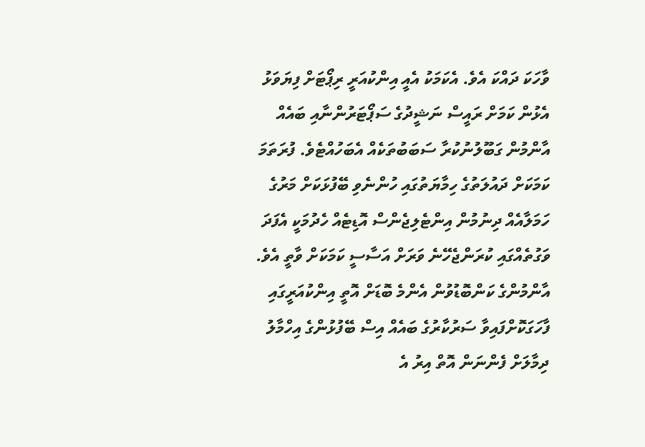ވާހަކަ ދައްކަ އެވެ. އެކަމަކު އެއީ އިންކުއަރީ ރިޕޯޓަށް ފިޔަވަޅު އެޅުން ކަމަށް ރައީސް ނަޝީދުގެ ސަޕޯޓަރުންނާއި ބައެއް އާންމުން ގަބޫލުނުކުރާ ސަބަބުތަކެއް އެބަހުއްޓެވެ. ފުރަތަމަ ކަމަކަށް ދައުލަތުގެ ހިމާޔަތުގައި ހުންނެވި ބޭފުޅަކަށް މަރުގެ ހަމަލާއެއް ދިނުމުން އިންޓެލިޖެންސް އޮޑިޓެއް ހެދުމަކީ އެފަދަ ވަގުތެއްގައި ކުރަންޖެހޭނެ ވަރަށް އަސާސީ ކަމަކަށް ވާތީ އެވެ.
އާންމުންގެ ކަންބޮޑުވުން އެންމެ ބޮޑަށް އޮތީ އިންކުއަރީގައި ފާހަގަކޮށްފައިވާ ސަރުކާރުގެ ބައެއް އިސް ބޭފުޅުންގެ އިހްމާލު ދިމާލަށް ފެންނަން އޮތް އިރު އެ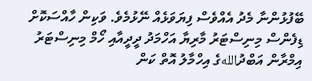ބޭފުޅުންނާ މެދު އެއްވެސް ފިޔަވަޅެއް ނޭޅުމެވެ. ވަކިން ހާއްސަކޮށް ޑިފެންސް މިނިސްޓަރު މާރިޔާ އަހްމަދު ދީދީއާއި ހޯމް މިނިސްޓަރު އިމްރާން އަބްދުاللهގެ އިހްމާލު އޮތް ކަން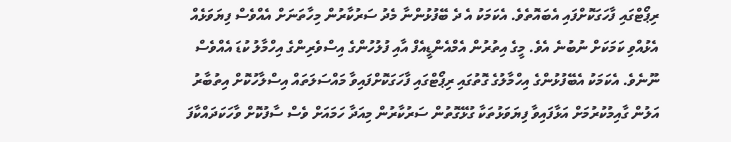ރިޕޯޓްގައި ފާހަގަކޮށްފައި އެބައޮތެވެ. އެކަމަކު އެ ދެ ބޭފުޅުންނާ މެދު ސަރުކާރުން މިހާތަނަށް އެއްވެސް ފިޔަވަޅެއް އެޅުއްވި ކަމަކަށް ނުބުނެ އެވެ. މީގެ އިތުރުން އެމްއެންޑީއެފް އާއި ފުލުހުންގެ އިސްވެރިންގެ އިހްމާލު ކުޑަ އެއްވެސް ނޫނެވެ. އެކަމަކު އެބޭފުޅުންގެ އިހްމާލުގެ ގޮތުގައި ރިޕޯޓްގައި ފާހަގަކޮށްފައިވާ މައްސަލަތައް އިސްލާހުކޮށް އިތުބާރު އަލުން ގާއިމުކުރުމަށް އަޅާފައިވާ ފިޔަވަޅުތަކާ ގުޅޭގޮތުން ސަރުކާރުން މިއަދާ ހަމައަށް ވެސް ސާފުކޮށް ވާހަކަދައްކާފަ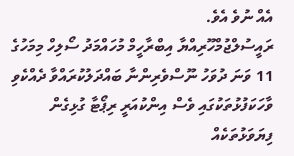އެއް ނުވެ އެވެ.
ރައީސުލްޖުމްހޫރިއްޔާ އިބްރާހީމް މުހައްމަދު ސޯލިހް މިމަހުގެ 11 ވަނަ ދުވަހު ނޫސްވެރިންނާ ބައްދަލުކުރައްވާ ދެއްކެވި ވާހަކަފުޅުތަކުގައި ވެސް އިންކުއަރީ ރިޕޯޓާ ގުޅިގެން ފިޔަވަޅުތަކެއް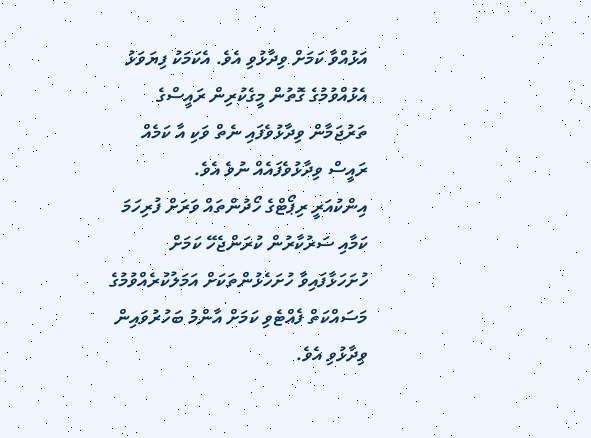އަޅުއްވާ ކަމަށް ވިދާޅުވި އެވެ. އެކަމަކު ފިޔަވަޅު އެޅުއްވުމުގެ ގޮތުން މީގެކުރިން ރައީސްގެ ތަރުޖަމާން ވިދާޅުވެފައި ނެތް ވަކި އާ ކަމެއް ރައީސް ވިދާޅުވެފައެއް ނުވެ އެވެ.
އިންކުއަރީ ރިޕޯޓްގެ ހޯދުންތައް ވަރަށް ފުރިހަމަ ކަމާއި ސަރުކާރުން ކުރަންޖެހޭ ކަމަށް ހުށަހަޅާފައިވާ ހުށަހެޅުންތަކަށް އަމަލުކުރެއްވުމުގެ މަސައްކަތް ފެއްޓެވި ކަމަށް އާންމު ބަހުރުވައިން ވިދާޅުވި އެވެ.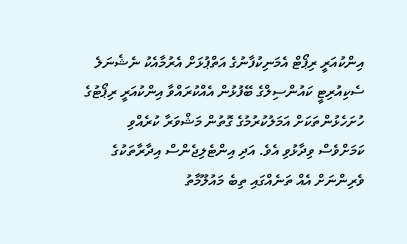އިންކުއަރީ ރިޕޯޓް އެމަނިކުފާނުގެ އަތްޕުޅަށް އެރުމާއެކު ނެޝެނަލެ ސެކިއުރިޓީ ކައުންސިލްގެ ބޭފުޅުން އެއްކުރައްވާ އިންކުއަރީ ރިޕޯޓުގެ ހުށަހެޅުންތަކަށް އަމަލުކުރުމުގެ ގޮތުން މަޝްވަރާ ކުރެއްވި ކަމަށްވެސް ވިދާޅުވި އެވެ. އަދި އިންޓެލިޖެންސް އިދާރާތަކުގެ ވެރިންނަށް އެއް ތަނެއްގައި ތިބެ މައުލޫމާތު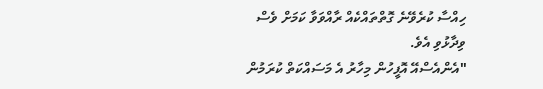ހިއްސާ ކުރެވޭނެ ގޮތްތައްކެއް ރާއްވަވާ ކަމަށް ވެސް ވިދާޅުވި އެވެ.
"އެންއެސްއޭ އޮފީހުން މިހާރު އެ މަސައްކަތް ކުރަމުން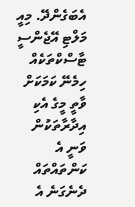އެބަގެންދޭ. މިއީ މަލްޓި އޭޖެންސީ ޓާސްކްތަކެއް ހިމެނޭ ކަމަކަށް ވާތީ މީގެ އެކި އިދާރާތަކުން ވަނީ އެ ކަންތައްތައް ދެނެގަނެ އެ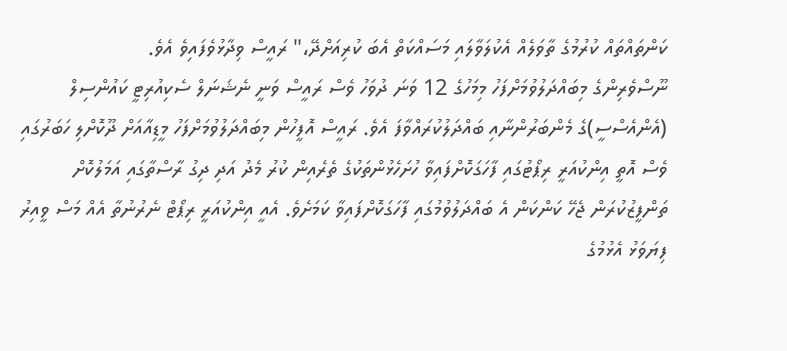ކަންތައްތައް ކުރުމުގެ ތާވަލެއް އެކުލަވާލައި މަސައްކަތް އެބަ ކުރިއަށްދޭ،" ރައީސް ވިދާޅުވެފައިވެ އެވެ.
ނޫސްވެރިންގެ މިބައްދަލުވުމަށްފަހު މިމަހުގެ 12 ވަނަ ދުވަހު ވެސް ރައީސް ވަނީ ނެޝަނަލް ސެކިއުރިޓީ ކައުންސިލް (އެންއެސްސީ)ގެ މެންބަރުންނާއި ބައްދަލުކުރައްވާފަ އެވެ. ރައީސް އޮފީހުން މިބައްދަލުވުމަށްފަހު މީޑިއާއަށް ދޫކޮށްލި ހަބަރުގައި ވެސް އޮތީ އިންކުއަރީ ރިޕޯޓުގައި ފާހަގަކޮށްފައިވާ ހުށަހެޅުންތަކުގެ ތެރެއިން ކުރު މެދު އަދި ދިގު ރާސްތާގައި އަމަލުކޮށް ތަންފީޒުކުރަން ޖެހޭ ކަންކަން އެ ބައްދަލުވުމުގައި ފާހަގަކޮށްފައިވާ ކަމަށެވެ. އެއީ އިންކުއަރީ ރިޕޯޓް ނެރުނުތާ އެއް މަސް ވީއިރު ފިޔަވަޅު އެޅުމުގެ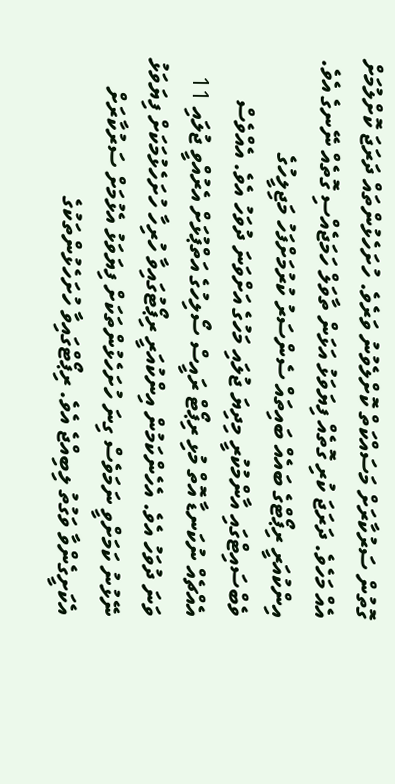ގޮތުން ސަރުކާރަށް މަސައްކަތް ކޮށްލެވުނު ވަރެވެ. ހުށަހެޅުންތައް ދަރަޖަ ކޮށްލުމަށް އެއް މަހެވެ. ދަރަޖަ ކުރި ގޮތެއް ފިޔަވަޅު އަޅަން ތާވަލް ހަމަޖެއްސި ގޮތެއް ނޭނގެ އެވެ.
އިންކުއަރީ ރިޕޯޓްގެ ބައެއް ބައިތައް ސެންސަރު ކުރުމަށްފަހު މަޖިލީހުގެ ވެބްސައިޓްގައި އާންމުކުރީ މިދިޔަ ޖުލައި މަހުގެ އަށްވަނަ ދުވަހު އެވެ. އެއްވެސް އެއްޗެއް ނުކަނޑާ އޮތް މުޅި ރިޕޯޓް ރައީސް ސޯލިހުގެ އަތްޕުޅަށް އެރުއްވީ ޖުލައި 11 ވަނަ ދުވަހު އެވެ. އެހެންކަމުން އިންކުއަރީ ރިޕޯޓުގައިވާ ހުރިހާ ހުށަހެޅުމަކަށް ފިޔަވަޅު ނޭޅުނު ކަމަށްވީ ނަމަވެސް ގިނަ ހުށަހެޅުންތަކަށް ފިޔަވަޅު އެޅުމަށް ސަރުކާރަށް އެކަށީގެންވާ ވަގުތު ލިބިއްޖެ އެވެ. ރިޕޯޓްގައިވާ ހުށަހެޅުންތަކުގެ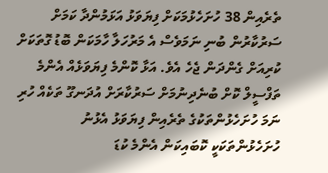ތެރެއިން 38 ހުށަހެޅުމަކަށް ފިޔަވަޅު އަޅަމުންދާ ކަމަށް ސަރުކާރުން ބުނި ނަމަވެސް އެ މަރުހަލާ ހާމަކަން ބޮޑު ގޮތަކަށް ކުރިއަށް ގެންދަން ޖެހެ އެވެ. އަޅާ ކޮންމެ ފިޔަވަޅެއް އެންމެ ތަފްސީލް ކޮށް ބުނެދިނުމަށް ސަރުކާރަށް އުދަނގޫ ތަކެއް ހުރި ނަމަ ހުށަހެޅުންތަކުގެ ތެރެއިން ފިޔަވަޅު އެޅުނު ހުށަހެޅުންތަކަކީ ކޮބައިކަން އެންމެ ކުޑަ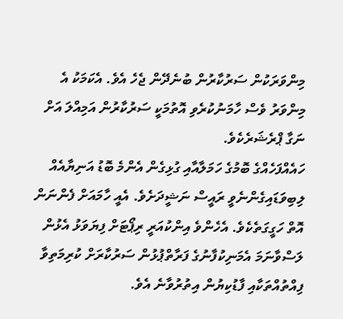މިންވަރަކުން ސަރުކާރުން ބުނެދޭން ޖެހެ އެވެ. އެކަމަކު އެ މިންވަރު ވެސް ހާމަނުކުރެވި އޮތުމަކީ ސަރުކާރުން އަމިއްލަ އަށް ނަގާ ޕްރެޝަރެކެވެ.
ހައެއްފަހެއްގެ ބޮމުގެ ހަމަލާއާއި ގުޅިގެން އެންމެ ބޮޑު އަނިޔާއެއް ލިބިވަޑައިގެންނެވީ ރައީސް ނަޝީދަށެވެ. އެއީ ހާމައަށް ފެންނަން އޮތް ހަގީގަތެކެވެ. އެހެންވެ އިންކުއަރީ ރިޕޯޓަށް ފިޔަވަޅު އެޅުން ލަސްވާނަމަ އެމަނިކުފާނުގެ ފަރާތްޕުޅުން ސަރުކާރަށް ކުރިމަތިވާ ފިއްތުއްތަކާއި ފާޑުކިޔުން އިތުރުވާނެ އެވެ.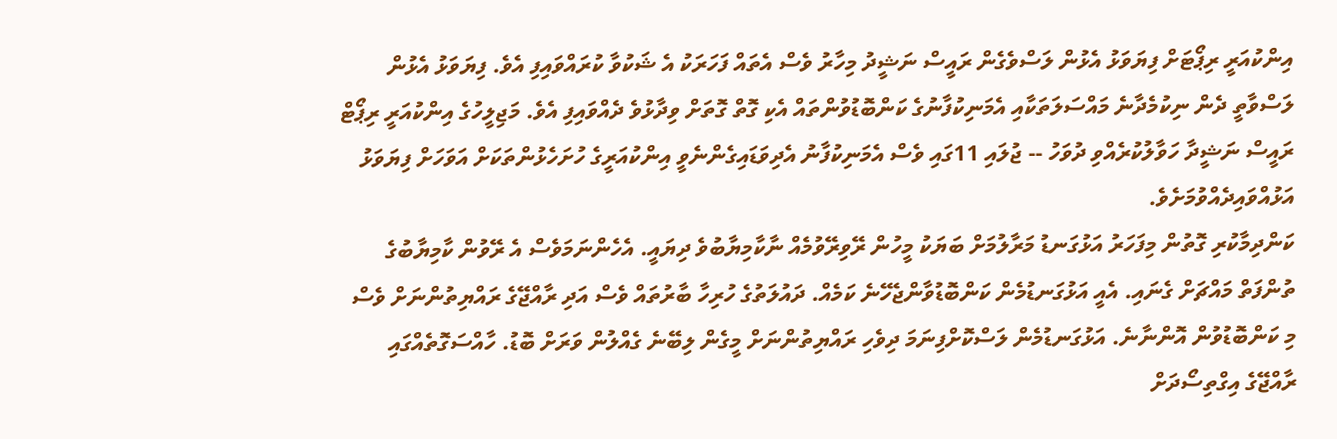އިންކުއަރީ ރިޕޯޓަށް ފިޔަވަޅު އެޅުން ލަސްވެގެން ރައީސް ނަޝީދު މިހާރު ވެސް އެތައް ފަހަރަކު އެ ޝަކުވާ ކުރައްވައިފި އެވެ. ފިޔަވަޅު އެޅުން ލަސްވާތީ ދެން ނިކުމެދާނެ މައްސަލަތަކާއި އެމަނިކުފާނުގެ ކަންބޮޑުވުންތައް އެކި ގޮތް ގޮތަށް ވިދާޅުވެ ދެއްވައިފި އެވެ. މަޖިލީހުގެ އިންކުއަރީ ރިޕޯޓް ރައީސް ނަޝީދާ ހަވާލުކުރެއްވި ދުވަހު -- ޖުލައި 11ގައި ވެސް އެމަނިކުފާނު އެދިވަޑައިގެންނެވީ އިންކުއަރީގެ ހުށަހެޅުންތަކަށް އަވަހަށް ފިޔަވަޅު އަޅުއްވައިދެއްވުމަށެވެ.
ކަންދިމާކުރި ގޮތުން މިފަހަރު އަޅުގަނޑު މަރާލުމަށް ބަޔަކު މީހުން ރޭވިރޭވުމެއް ނާކާމިޔާބުވެ ދިޔައީ. އެހެންނަމަވެސް އެ ރޭވުން ކާމިޔާބުގެ ތުންފަތް މައްޗަށް ގެނައި. އެއީ އަޅުގަނޑުމެން ކަންބޮޑުވާންޖެހޭނެ ކަމެއް. ދައުލަތުގެ ހުރިހާ ބާރުތައް ވެސް އަދި ރާއްޖޭގެ ރައްޔިތުންނަށް ވެސް މި ކަންބޮޑުވުން އޮންނާނެ. އަޅުގަނޑުމެން ލަސްކޮށްފިނަމަ ދިވެހި ރައްޔިތުންނަށް މީގެން ލިބޭނެ ގެއްލުން ވަރަށް ބޮޑު. ހާއްސަގޮތެއްގައި ރާއްޖޭގެ އިގްތިސޯދަށް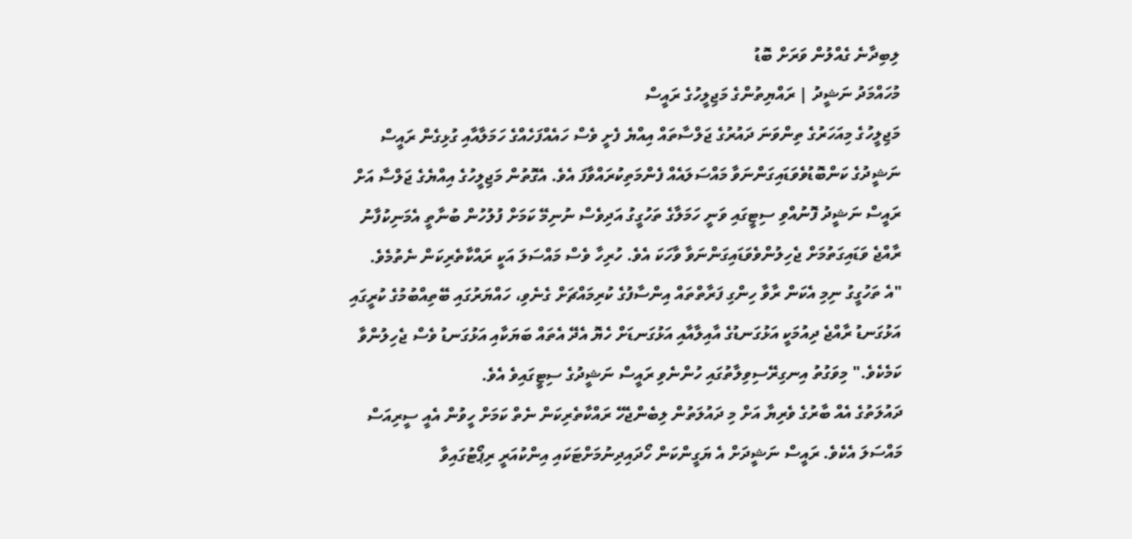ލިބިދާނެ ގެއްލުން ވަރަށް ބޮޑު
މުހައްމަދު ނަޝީދު | ރައްޔިތުންގެ މަޖިލީހުގެ ރައީސް
މަޖިލީހުގެ މިއަހަރުގެ ތިންވަނަ ދައުރުގެ ޖަލްސާތައް އިއްޔެ ފެށީ ވެސް ހައެއްފަހެއްގެ ހަމަލާއާއި ގުޅިގެން ރައީސް ނަޝީދުގެ ކަންބޮޑުވެވަޑައިގަންނަވާ މައްސަލައެއް ފެންމަތިކުރައްވާފަ އެވެ. އެގޮތުން މަޖިލީހުގެ އިއްޔެގެ ޖަލްސާ އަށް ރައީސް ނަޝީދު ފޮނުއްވި ސިޓީގައި ވަނީ ހަމަލާގެ ތަހުގީގު އަދިވެސް ނުނިމޭ ކަމަށް ފުލުހުން ބުނާތީ އެމަނިކުފާނު ރާއްޖެ ވަޑައިގަތުމަށް ޖެހިލުންވެވަޑައިގަންނަވާ ވާހަކަ އެވެ. ހުރިހާ ވެސް މައްސަލަ އަކީ ރައްކާތެރިކަން ނެތުމެވެ.
"އެ ތަހުގީގު ނިމި އެކަން ރާވާ ހިންގި ފަރާތްތައް އިންސާފުގެ ކުރިމައްޗަށް ގެނެވި، ހައްޔަރުގައި ބޭތިއްބުމުގެ ކުރީގައި އަޅުގަނޑު ރާއްޖެ ދިއުމަކީ އަޅުގަނޑުގެ އާއިލާއާއި އަޅުގަނޑަށް ހެޔޮ އެދޭ އެތައް ބަޔަކާއި އަޅުގަނޑު ވެސް ޖެހިލުންވާ ކަމެކެވެ." މިވަގުތު އިނގިރޭސިވިލާތުގައި ހުންނެވި ރައީސް ނަޝީދުގެ ސިޓީގައިވެ އެވެ.
ދައުލަތުގެ އެއް ބާރުގެ ވެރިޔާ އަށް މި ދައުލަތުން ލިބެންޖެހޭ ރައްކާތެރިކަން ނެތް ކަމަށް ހީވުން އެއީ ސީރިއަސް މައްސަލަ އެކެވެ. ރައީސް ނަޝީދަށް އެ ޔަގީންކަން ހޯދައިދިނުމަށްޓަކައި އިންކުއަރީ ރިޕޯޓުގައިވާ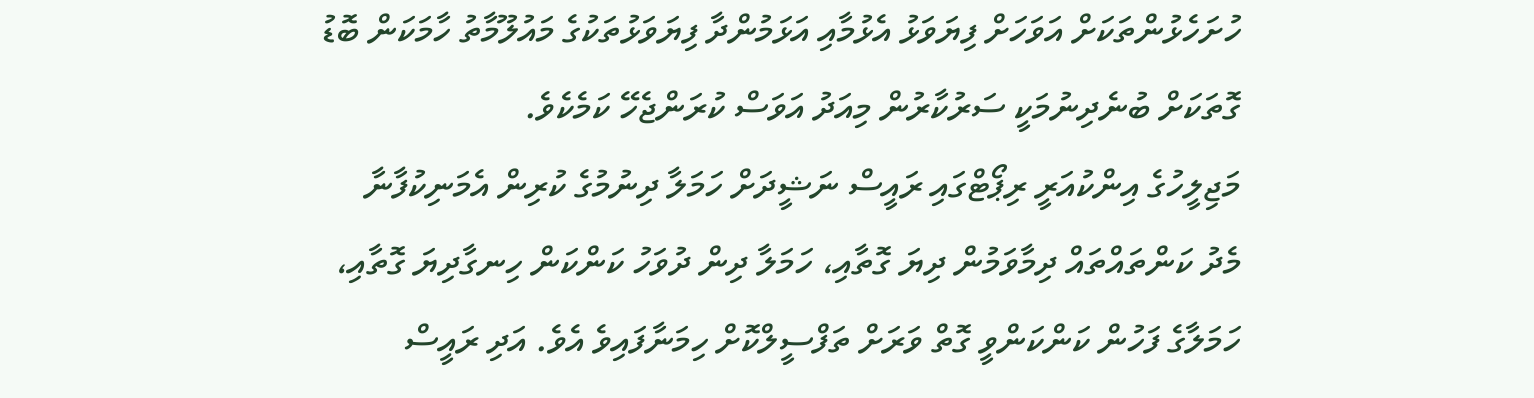ހުށަހެޅުންތަކަށް އަވަހަށް ފިޔަވަޅު އެޅުމާއި އަޅަމުންދާ ފިޔަވަޅުތަކުގެ މައުލޫމާތު ހާމަކަން ބޮޑު ގޮތަކަށް ބުނެދިނުމަކީ ސަރުކާރުން މިއަދު އަވަސް ކުރަންޖެހޭ ކަމެކެވެ.
މަޖިލީހުގެ އިންކުއަރީ ރިޕޯޓްގައި ރައީސް ނަޝީދަށް ހަމަލާ ދިނުމުގެ ކުރިން އެމަނިކުފާނާ މެދު ކަންތައްތައް ދިމާވަމުން ދިޔަ ގޮތާއި، ހަމަލާ ދިން ދުވަހު ކަންކަން ހިނގާދިޔަ ގޮތާއި، ހަމަލާގެ ފަހުން ކަންކަންވީ ގޮތް ވަރަށް ތަފްސީލްކޮށް ހިމަނާފައިވެ އެވެ. އަދި ރައީސް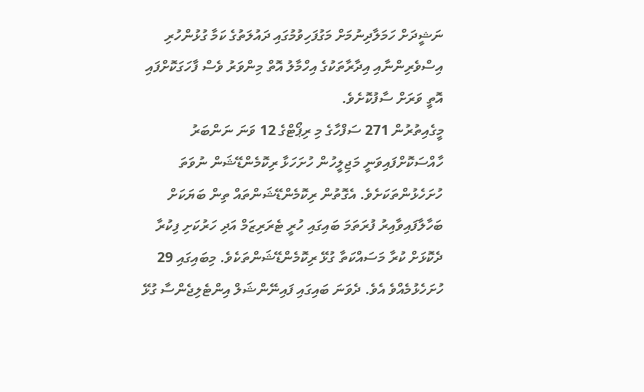ނަޝީދަށް ހަމަލާދިނުމަށް މަގުފަހިވުމުގައި ދައުލަތުގެ ކަމާ ގުޅުންހުރި އިސްވެރިންނާއި އިދާރާތަކުގެ އިހްމާލު އޮތް މިންވަރު ވެސް ފާހަގަކޮށްފައި އޮތީ ވަރަށް ސާފުކޮށެވެ.
މީގެއިތުރުން 271 ސަފްހާގެ މި ރިޕޯޓްގެ 12 ވަނަ ނަންބަރު ހާއްސަކޮށްފައިވަނީ މަޖިލީހުން ހުށަހަޅާ ރިކޮމެންޑޭޝަން ނުވަތަ ހުށަހެޅުންތަކަށެވެ. އެގޮތުން ރިކޮމެންޑޭޝަންތައް ތިން ބަޔަކަށް ބަހާލާފައިވާއިރު ފުރަތަމަ ބައިގައި ހުރީ ޓެރަރިޒަމް އަދި ހަރުކަށި ފިކުރާ ދެކޮޅަށް ކުރާ މަސައްކަތާ ގުޅޭ ރިކޮމެންޑޭޝަންތަކެވެ. މިބައިގައި 29 ހުށަހެޅުމެއްވެ އެވެ. ދެވަނަ ބައިގައި ފައިނޭންޝަލް އިންޓެލިޖެންސާ ގުޅޭ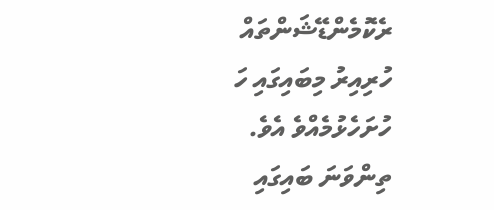ރެކޮމެންޑޭޝަންތައް ހުރިއިރު މިބައިގައި ހަ ހުށަހެޅުމެއްވެ އެވެ. ތިންވަނަ ބައިގައި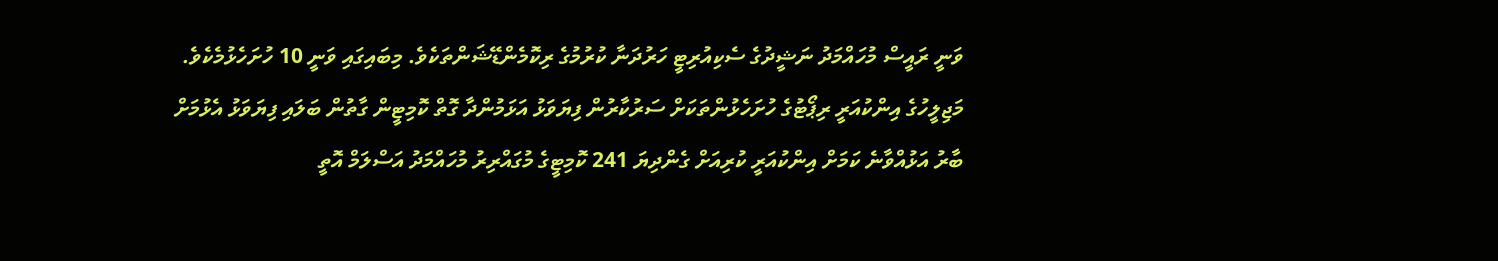ވަނީ ރައީސް މުހައްމަދު ނަޝީދުގެ ސެކިއުރިޓީ ހަރުދަނާ ކުރުމުގެ ރިކޮމެންޑޭޝަންތަކެވެ. މިބައިގައި ވަނީ 10 ހުށަހެޅުމެކެވެ.
މަޖިލީހުގެ އިންކުއަރީ ރިޕޯޓުގެ ހުށަހެޅުންތަކަށް ސަރުކާރުން ފިޔަވަޅު އަޅަމުންދާ ގޮތް ކޮމިޓީން ގާތުން ބަލައި ފިޔަވަޅު އެޅުމަށް ބާރު އަޅުއްވާނެ ކަމަށް އިންކުއަރީ ކުރިއަށް ގެންދިޔަ 241 ކޮމިޓީގެ މުގައްރިރު މުހައްމަދު އަސްލަމް އޮތީ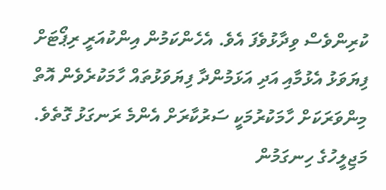ކުރިންވެސް ވިދާޅުވެފަ އެވެ. އެހެންކަމުން އިންކުއަރީ ރިޕޯޓަށް ފިޔަވަޅު އެޅުމާއި އަދި އަޅަމުންދާ ފިޔަވަޅުތައް ހާމަކުރެވެން އޮތް މިންވަރަކަށް ހާމަކުރުމަކީ ސަރުކާރަށް އެންމެ ރަނގަޅު ގޮތެވެ. މަޖިލީހުގެ ހިނގަމުން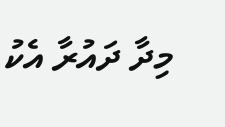މިދާ ދައުރާ އެކު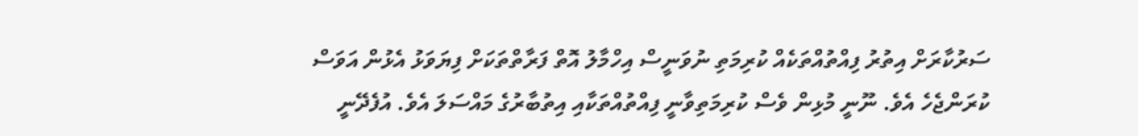ސަރުކާރަށް އިތުރު ފިއްތުއްތަކެއް ކުރިމަތި ނުވަނީސް އިހްމާލު އޮތް ފަރާތްތަކަށް ފިޔަވަޅު އެޅުން އަވަސް ކުރަންޖެހެ އެވެ. ނޫނީ މުޅިން ވެސް ކުރިމަތިވާނީ ފިއްތުއްތަކާއި އިތުބާރުގެ މައްސަލަ އެވެ. އުފެދޭނީ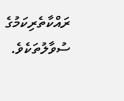ރައްކާތެރިކަމުގެ ސުވާލުތަކެވެ.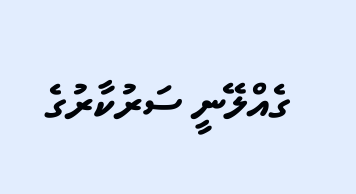ގެއްލޭނީ ސަރުކާރުގެ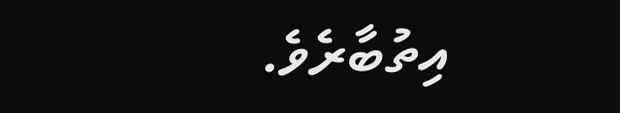އިތުބާރެވެ.